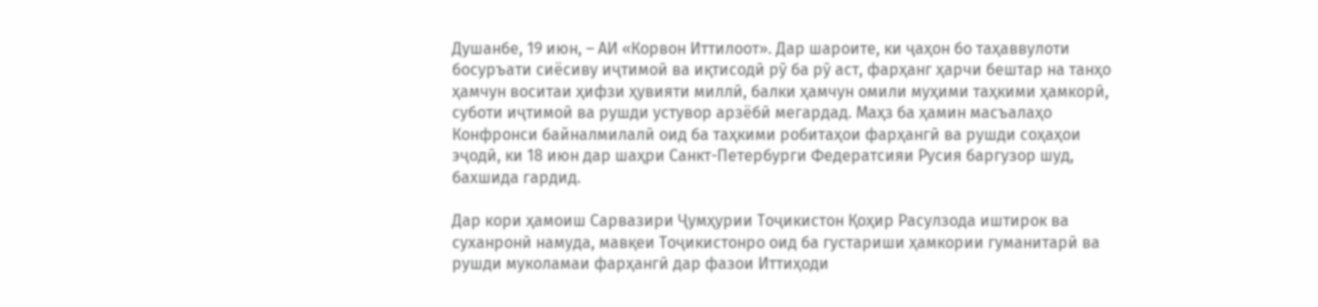Душанбе, 19 июн, – АИ «Корвон Иттилоот». Дар шароите, ки ҷаҳон бо таҳаввулоти босуръати сиёсиву иҷтимоӣ ва иқтисодӣ рӯ ба рӯ аст, фарҳанг ҳарчи бештар на танҳо ҳамчун воситаи ҳифзи ҳувияти миллӣ, балки ҳамчун омили муҳими таҳкими ҳамкорӣ, суботи иҷтимоӣ ва рушди устувор арзёбӣ мегардад. Маҳз ба ҳамин масъалаҳо Конфронси байналмилалӣ оид ба таҳкими робитаҳои фарҳангӣ ва рушди соҳаҳои эҷодӣ, ки 18 июн дар шаҳри Санкт-Петербурги Федератсияи Русия баргузор шуд, бахшида гардид.

Дар кори ҳамоиш Сарвазири Ҷумҳурии Тоҷикистон Қоҳир Расулзода иштирок ва суханронӣ намуда, мавқеи Тоҷикистонро оид ба густариши ҳамкории гуманитарӣ ва рушди муколамаи фарҳангӣ дар фазои Иттиҳоди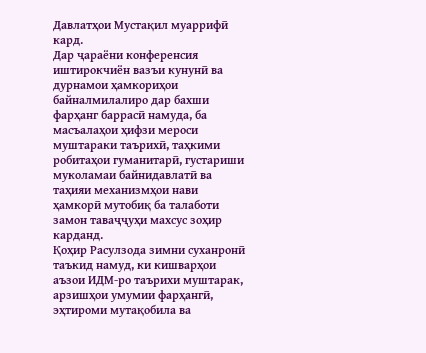Давлатҳои Мустақил муаррифӣ кард.
Дар ҷараёни конференсия иштирокчиён вазъи кунунӣ ва дурнамои ҳамкориҳои байналмилалиро дар бахши фарҳанг баррасӣ намуда, ба масъалаҳои ҳифзи мероси муштараки таърихӣ, таҳкими робитаҳои гуманитарӣ, густариши муколамаи байнидавлатӣ ва таҳияи механизмҳои нави ҳамкорӣ мутобиқ ба талаботи замон таваҷҷуҳи махсус зоҳир карданд.
Қоҳир Расулзода зимни суханронӣ таъкид намуд, ки кишварҳои аъзои ИДМ-ро таърихи муштарак, арзишҳои умумии фарҳангӣ, эҳтироми мутақобила ва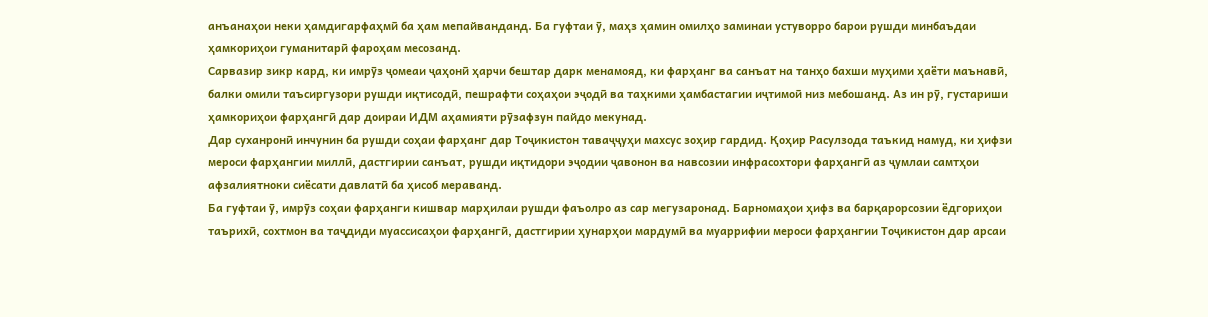анъанаҳои неки ҳамдигарфаҳмӣ ба ҳам мепайванданд. Ба гуфтаи ӯ, маҳз ҳамин омилҳо заминаи устуворро барои рушди минбаъдаи ҳамкориҳои гуманитарӣ фароҳам месозанд.
Сарвазир зикр кард, ки имрӯз ҷомеаи ҷаҳонӣ ҳарчи бештар дарк менамояд, ки фарҳанг ва санъат на танҳо бахши муҳими ҳаёти маънавӣ, балки омили таъсиргузори рушди иқтисодӣ, пешрафти соҳаҳои эҷодӣ ва таҳкими ҳамбастагии иҷтимоӣ низ мебошанд. Аз ин рӯ, густариши ҳамкориҳои фарҳангӣ дар доираи ИДМ аҳамияти рӯзафзун пайдо мекунад.
Дар суханронӣ инчунин ба рушди соҳаи фарҳанг дар Тоҷикистон таваҷҷуҳи махсус зоҳир гардид. Қоҳир Расулзода таъкид намуд, ки ҳифзи мероси фарҳангии миллӣ, дастгирии санъат, рушди иқтидори эҷодии ҷавонон ва навсозии инфрасохтори фарҳангӣ аз ҷумлаи самтҳои афзалиятноки сиёсати давлатӣ ба ҳисоб мераванд.
Ба гуфтаи ӯ, имрӯз соҳаи фарҳанги кишвар марҳилаи рушди фаъолро аз сар мегузаронад. Барномаҳои ҳифз ва барқарорсозии ёдгориҳои таърихӣ, сохтмон ва таҷдиди муассисаҳои фарҳангӣ, дастгирии ҳунарҳои мардумӣ ва муаррифии мероси фарҳангии Тоҷикистон дар арсаи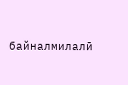байналмилалӣ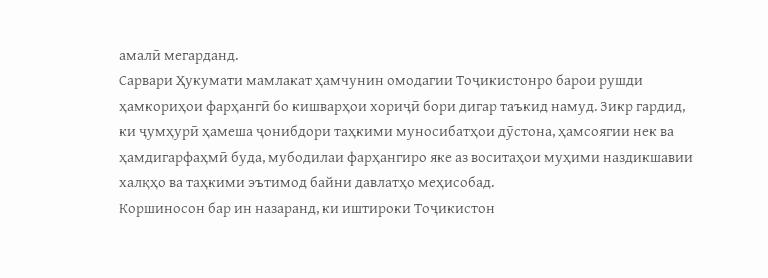амалӣ мегарданд.
Сарвари Ҳукумати мамлакат ҳамчунин омодагии Тоҷикистонро барои рушди ҳамкориҳои фарҳангӣ бо кишварҳои хориҷӣ бори дигар таъкид намуд. Зикр гардид, ки ҷумҳурӣ ҳамеша ҷонибдори таҳкими муносибатҳои дӯстона, ҳамсоягии нек ва ҳамдигарфаҳмӣ буда, мубодилаи фарҳангиро яке аз воситаҳои муҳими наздикшавии халқҳо ва таҳкими эътимод байни давлатҳо меҳисобад.
Коршиносон бар ин назаранд, ки иштироки Тоҷикистон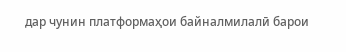дар чунин платформаҳои байналмилалӣ барои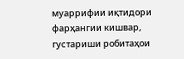муаррифии иқтидори фарҳангии кишвар, густариши робитаҳои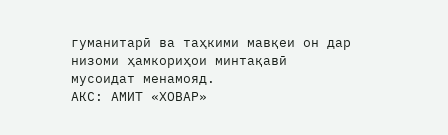гуманитарӣ ва таҳкими мавқеи он дар низоми ҳамкориҳои минтақавӣ мусоидат менамояд.
АКС: АМИТ «ХОВАР»